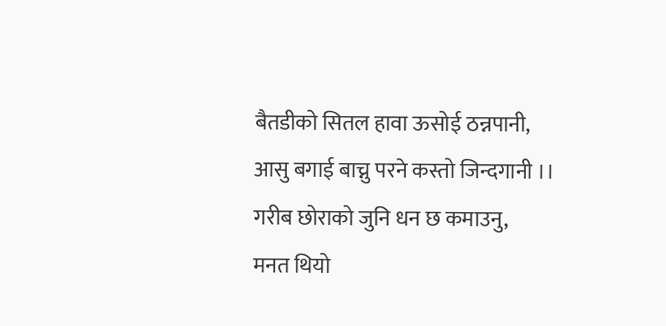बैतडीको सितल हावा ऊसोई ठन्नपानी,
आसु बगाई बाच्नु परने कस्तो जिन्दगानी ।।
गरीब छोराको जुनि धन छ कमाउनु,
मनत थियो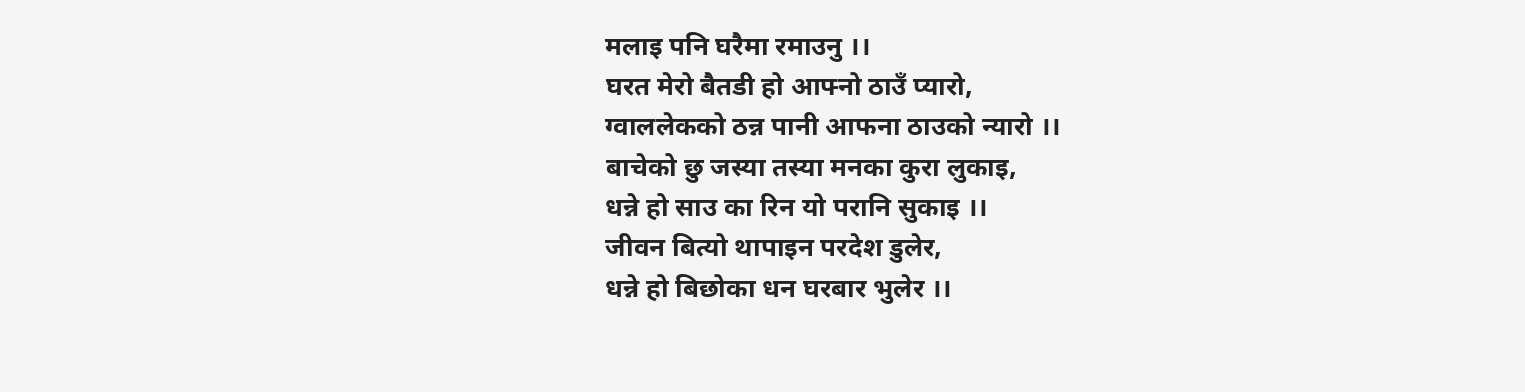मलाइ पनि घरैमा रमाउनु ।।
घरत मेरो बैतडी हो आफ्नो ठाउँ प्यारो,
ग्वाललेकको ठन्न पानी आफना ठाउको न्यारो ।।
बाचेको छु जस्या तस्या मनका कुरा लुकाइ,
धन्ने हो साउ का रिन यो परानि सुकाइ ।।
जीवन बित्यो थापाइन परदेश डुलेर,
धन्ने हो बिछोका धन घरबार भुलेर ।।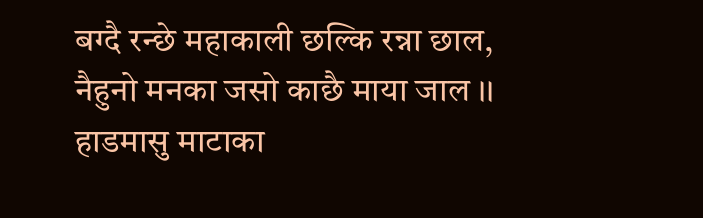बग्दै रन्छे महाकाली छल्कि रन्ना छाल,
नैहुनो मनका जसो काछै माया जाल ।।
हाडमासु माटाका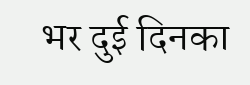भर दुई दिनका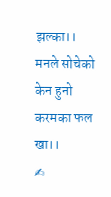झल्का।।
मनले सोचेको केन हुनो करमका फल खा।।
✍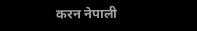करन नेपाली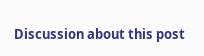Discussion about this post